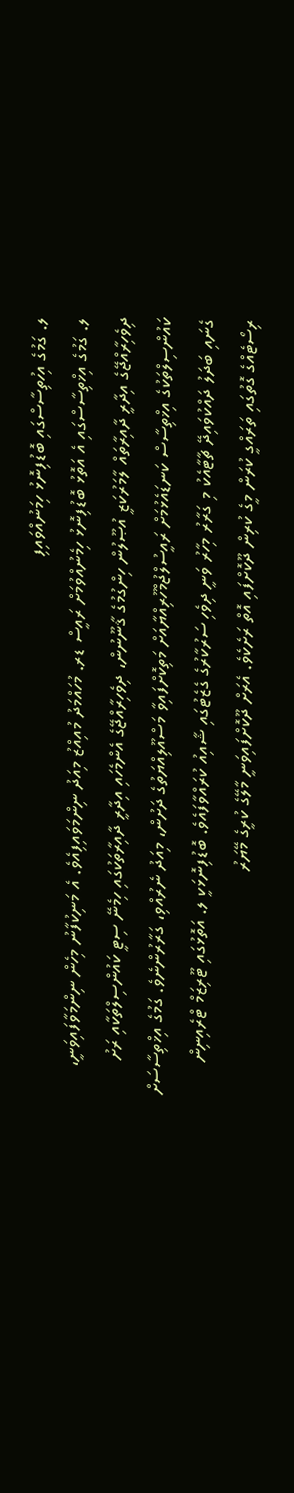ލ. ގަމުގެ އިހުތިސާސްގައި ބޮޑުފިނޮޅު ހިމަނުއްވައިފި
ލ. ގަމުގެ އިޚްތިސާސްގައި އެ އަތޮޅު ބޮޑުފިނޮޅު ހިމެނުއްވުމަށް ރައީސް ޑރ. މުހައްމަދު މުއިއްޒު މިއަދު ނިންމަވައިފިއެވެ. އެ މަނިކުފާނު މިހެން ނިންމަވާފައިވަނީ، ދިވެހިރާއްޖޭގެ އިދާރީ ދާއިރާތައް ލާމަރުކަޒީ އުޞޫލުން ހިންގުމުގެ ޤާނޫނުން، ދިވެހިރާއްޖޭގެ އެންމެހައި އިދާރީ ދާއިރާތަކުގައި ހިމެނޭ ސިޓީ ކައުންސިލްތަކާއި ރަށު ކައުންސިލްތަކުގެ އިޚްތިސާސް ކަނޑައެޅުމަށް ރައީސުލްޖުމްހޫރިއްޔާއަށް މަތިކޮށްފައިވާ މަސްއޫލިއްޔަތުގެ ދަށުން، މިއަދު ނެރުއްވި، ގަރާރުންނެވެ. ގަމުގެ އިޚްތިސާސަށް ގެނައި ބަދަލު ދައްކުވައިދޭ ޗާޓާއެކު މި ގަރާރު މިހާރު ވަނީ ދިވެހި ސަރުކާރުގެ ގެޒެޓުގައި ޝާއިއު ކުރައްވާފައެވެ. ބޮޑުފިނޮޅަކީ ލ. އަތޮޅުގައި ޓޫރިޒަމް ޓްރެއިނިން ރިސޯޓެއްގެ ގޮތުގައި ތަރައްގީ ކުރަން މީގެ ކުރިން ދޫކޮށްފައި އޮތް ރަށެކެވެ. އެރަށް ދޫކޮށްފައިވަނީ މާލޭގެ ކުރީގެ މޭޔަރު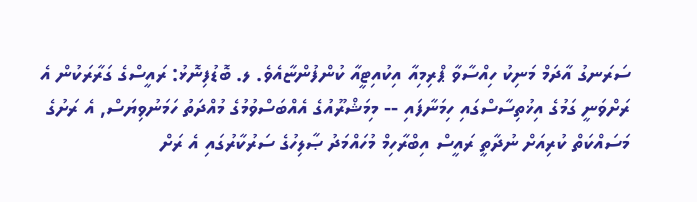ސަރަނގު އާދަމް މަނިކު ހިއްސާވާ ޕްރިމިއާ އިކުއިޓީއާ ކުންފުންޏާއެވެ. ލ. ބޮޑުފިނޮޅު: ރައީސްގެ ގަރާރަކުން އެ ރަށްވަނީ ގަމުގެ އިޚުތިސާސްގައި ހިމަނާފައި -- މިމަޝްރޫއުގެ އެއްބަސްވުމުގެ މުއްދަތު ހަމަނުވިޔަސް, އެ ރަށުގެ މަސައްކަތް ކުރިއަށް ނުދާތީ ރައީސް އިބްރާހިމް މުހައްމަދު ޞާލިހުގެ ސަރުކާރުގައި އެ ރަށް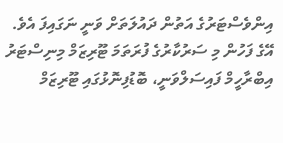އިންވެސްޓަރުގެ އަތުން ދައުލަތަށް ވަނީ ނަގައިފަ އެވެ. އޭގެ ފަހުން މި ސަރުކާރުގެ ފުރަތަމަ ޓޫރިޒަމް މިނިސްޓަރު އިބްރާހީމް ފައިސަލްވަނީ، ބޮޑުފިނޮޅުގައި ޓޫރިޒަމް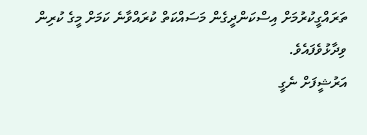ތަރައްގީކުރުމަށް އިސްކަންދީގެން މަސައްކަތް ކުރައްވާނެ ކަމަށް މީގެ ކުރިން ވިދާޅުވެފައެވެ.
އަރުޝީފަށް ނެގީ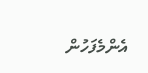އެންމެފަހުން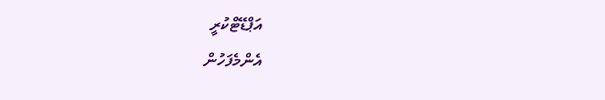އަޕްޑޭޓްކުރީ
އެންމެފަހުން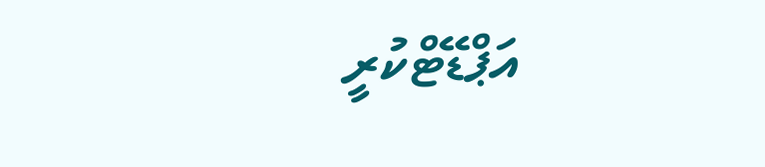އަޕްޑޭޓްކުރީ